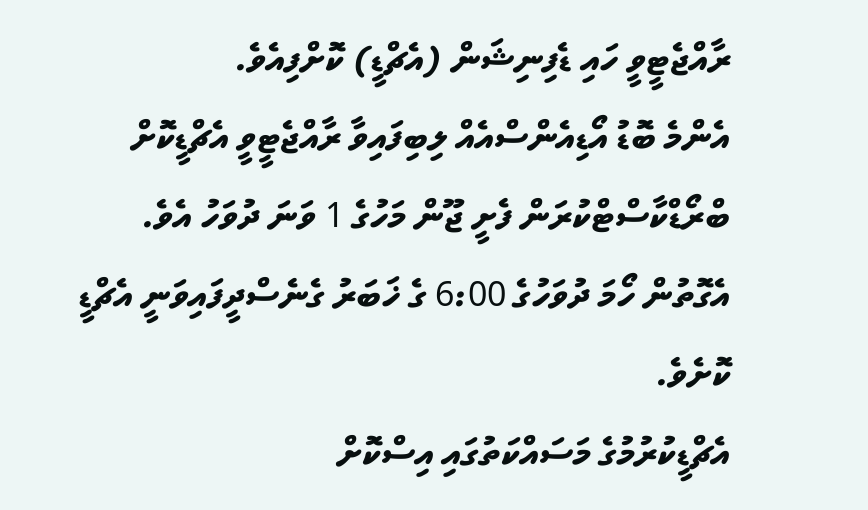ރާއްޖެޓީވީ ހައި ޑެފިނިޝަން (އެޗްޑީ) ކޮށްފިއެވެ.
އެންމެ ބޮޑު އޯޑިއެންސްއެއް ލިބިފައިވާ ރާއްޖެޓީވީ އެޗްޑީކޮށް ބްރޯޑްކާސްޓްކުރަން ފެށީ ޖޫން މަހުގެ 1 ވަނަ ދުވަހު އެވެ.
އެގޮތުން ހޯމަ ދުވަހުގެ 6:00 ގެ ޚަބަރު ގެނެސްދީފައިވަނީ އެޗްޑީ ކޮށެވެ.
އެޗްޑީކުރުމުގެ މަސައްކަތުގައި އިސްކޮށް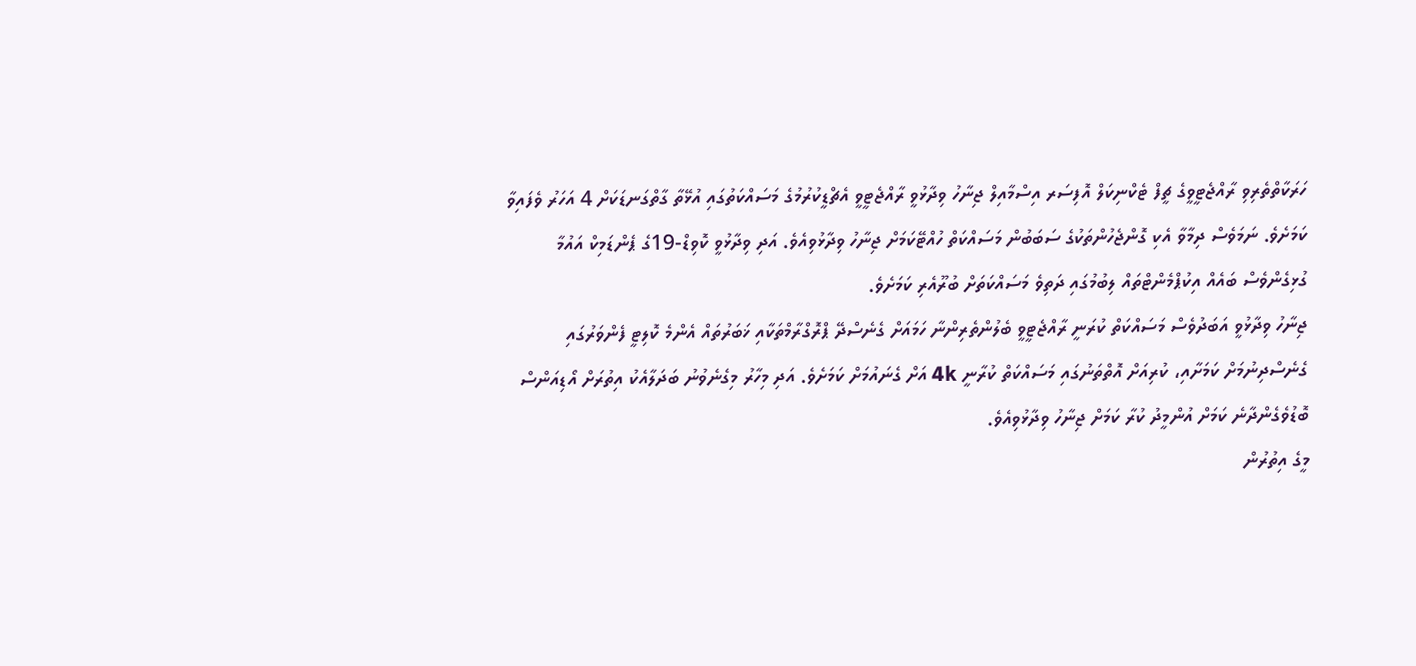ހަރަކާތްތެރިވި ރާއްޖެޓީވީގެ ޗީފް ޓެކްނިކަލް އޮފިސަރ އިސްމާއިލް ޖިނާހު ވިދާޅުވީ ރާއްޖެޓީވީ އެޗްޑީކުރުމުގެ މަސައްކަތުގައި އުޅޭތާ ގާތްގަނޑަކަށް 4 އަހަރު ވެފައިވާ ކަމަށެވެ. ނަމަވެސް ދިމާވާ އެކި ގޮންޖެހުންތަކުގެ ސަބަބުން މަސައްކަތް ހުއްޓޭކަމަށް ޖިނާހު ވިދާޅުވިއެވެ. އަދި ވިދާޅުވީ ކޮވިޑް-19ގެ ޕެންޑަމިކް އައުމާ ގުޅިގެންވެސް ބައެއް އިކުޕްމެންޓްތައް ލިބުމުގައި ދަތިވެ މަސައްކަތަށް ބުރޫއެރި ކަމަށެވެ.
ޖިނާހު ވިދާޅުވީ އަބަދުވެސް މަސައްކަތް ކުރަނީ ރާއްޖެޓީވީ ބެލުންތެރިންނާ ހަމައަށް ގެނެސްދޭ ޕްރޮގްރާމްތަކާއި ޚަބަރުތައް އެންމެ ކޮލިޓީ ފެންވަރުގައި ގެނެސްދިނުމަށް ކަމަށާއި، ކުރިއަށް އޮތްތަނުގައި މަސައްކަތް ކުރާނީ 4k އަށް ގެނައުމަށް ކަމަށެވެ. އަދި މިހާރު މިގެނެވުނު ބަދަލާއެކު އިތުރަށް އޯޑިއަންސް ބޮޑުވެގެންދާނެ ކަމަށް އުންމީދު ކުރާ ކަމަށް ޖިނާހު ވިދާޅުވިއެވެ.
މީގެ އިތުރުން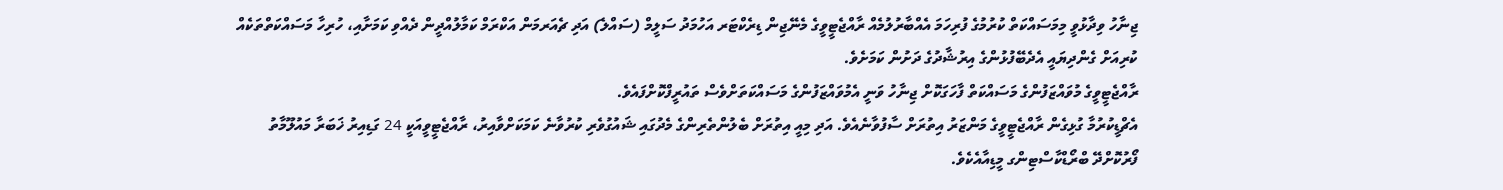ޖިނާހު ވިދާޅުވީ މިމަސައްކަތް ކުރުމުގެ ފުރިހަމަ އެއްބާރުލުމެއް ރާއްޖެޓީވީގެ މެނޭޖިން ޑިރެކްޓަރ އަހުމަދު ސަލީމް (ސައްލެ) އަދި ޗެއަރމަން އަކްރަމް ކަމާލުއްދީން ދެއްވި ކަމަށާއި، ހުރިހާ މަސައްކަތްތަކެއް ކުރިއަށް ގެންދިޔައީ އެދެބޭފުޅުންގެ އިރުޝާދުގެ ދަށުން ކަމަށެވެ.
ރާއްޖެޓީވީގެ މުވައްޒަފުންގެ މަސައްކަތް ފާހަގަކޮށް ޖިނާހު ވަނީ އެމުވައްޒަފުންގެ މަސައްކަތަށްވެސް ތައުރީފްކޮށްފައެވެ.
އެޗްޑީކުރުމާ ގުޅިގެން ރާއްޖެޓީވީގެ މަންޒަރު އިތުރަށް ސާފުވާނެއެވެ. އަދި މިއީ އިތުރަށް ބެލުންތެރިންގެ މެދުގައި ޝައުގުވެރި ކުރުވާނެ ކަމަކަށްވާއިރު، ރާއްޖެޓީވީއަކީ 24 ގަޑިއިރު ޚަބަރާ މައުލޫމާތު ފޯރުކޮށްދޭ ބްރޯޑްކާސްޓިންގ މީޑިއާއެކެވެ.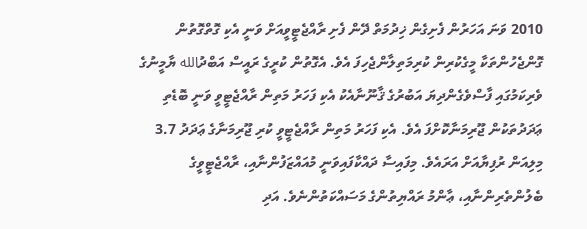2010 ވަނަ އަހަރުން ފެށިގެން ޚިދުމަތް ދޭން ފެށި ރާއްޖެޓީވީއަށް ވަނީ އެކި ގޮތްގޮތުން ގޮންޖެހުންތަކާ މީގެކުރިން ކުރިމަތިލާންޖެހިފަ އެވެ. އެގޮތުން ކުރީގެ ރައީސް އަބްދުالله ޔާމީނުގެ ވެރިކަމުގައި ފާސްވެގެންދިޔަ އަބުރުގެ ޤާނޫނާއެކު އެކި ފަހަރު މަތިން ރާއްޖެޓީވީ ވަނީ ބޮޑެތި ޢަދަދުތަކުން ޖޫރިމަނާކޮށްފަ އެވެ. އެކި ފަހަރު މަތިން ރާއްޖެޓީވީ ކުރި ޖޫރިމަނާގެ ޢަދަދު 3.7 މިލިއަން ރުފިޔާއަށް އަރައެވެ. މިފައިސާ ދައްކާފައިވަނީ މުއައްޒަފުންނާއި، ރާއްޖެޓީވީގެ ބެލުންތެރިންނާއި، ޢާންމު ރައްޔިތުންގެ މަސައްކަތުންނެވެ. އަދި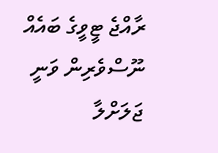ރާއްޖެ ޓީވީގެ ބައެއް ނޫސްވެރިން ވަނީ ޖަލަށްލާ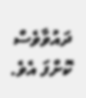ދައުވާވެސް ކޮށްފަ އެވެ.